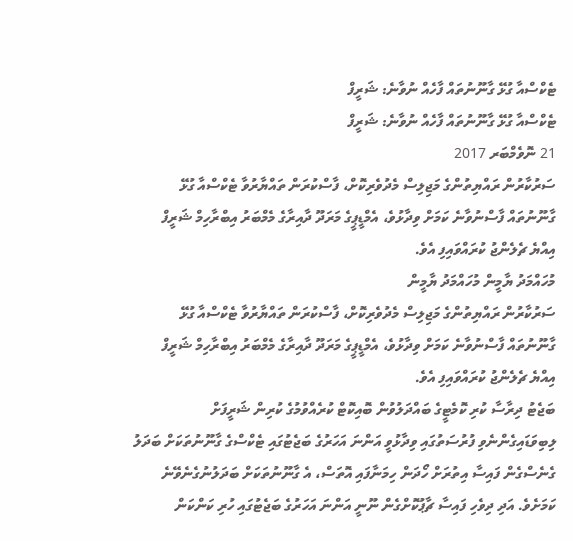ޓެކްސްއާ ގުޅޭ ގާނޫނުތައް ފާހެއް ނުވާނެ: ޝަރީފް
ޓެކްސްއާ ގުޅޭ ގާނޫނުތައް ފާހެއް ނުވާނެ: ޝަރީފް
21 ނޮވެމްބަރ 2017
ސަރުކާރުން ރައްޔިތުންގެ މަޖިލިސް މެދުވެރިކޮށް، ފާސްކުރަން ތައްޔާރުވާ ޓެކްސްއާ ގުޅޭ ގާނޫނުތައް ފާސްނުވާނެ ކަމަށް ވިދާޅުވެ، އެމްޑީޕީގެ މަރަދޫ ދާއިރާގެ މެމްބަރު އިބްރާހިމް ޝަރީފް އިއްޔެ ޗެލެންޖު ކުރައްވައިފި އެވެ.
މުހައްމަދު ޔާމީން މުހައްމަދު ޔާމީން
ސަރުކާރުން ރައްޔިތުންގެ މަޖިލިސް މެދުވެރިކޮށް، ފާސްކުރަން ތައްޔާރުވާ ޓެކްސްއާ ގުޅޭ ގާނޫނުތައް ފާސްނުވާނެ ކަމަށް ވިދާޅުވެ، އެމްޑީޕީގެ މަރަދޫ ދާއިރާގެ މެމްބަރު އިބްރާހިމް ޝަރީފް އިއްޔެ ޗެލެންޖު ކުރައްވައިފި އެވެ.
ބަޖެޓު ދިރާސާ ކުރި ކޮމެޓީގެ ބައްދަލުވުން ބޮއިކޮޓް ކުރެއްވުމުގެ ކުރިން ޝަރީފަށް ލިބިވަޑައިގެންނެވި ފުރުސަތުގައި ވިދާޅުވީ އަންނަ އަހަރުގެ ބަޖެޓުގައި ޓެކްސްގެ ގާނޫނުތަކަށް ބަދަލު ގެނެސްގެން ފައިސާ އިތުރަށް ހޯދަން ހިމަނާފައި އޮތަސް، އެ ގާނޫނުތަކަށް ބަދަލުނުގެނެވޭނެ ކަމަށެވެ. އަދި ދިވެހި ފައިސާ ޗާޕުކޮށްގެން ނޫނީ އަންނަ އަހަރުގެ ބަޖެޓުގައި ހުރި ކަންކަން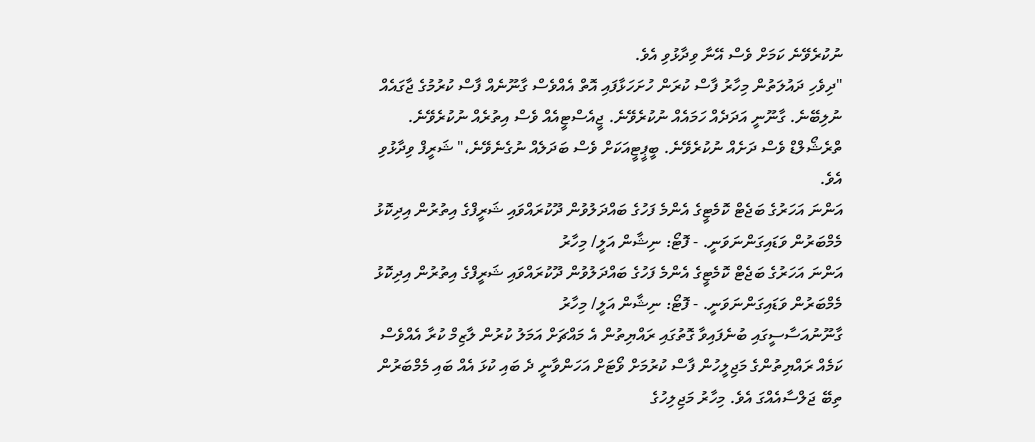ނުކުރެވޭނެ ކަމަށް ވެސް އޭނާ ވިދާޅުވި އެވެ.
"ދިވެހި ދައުލަތުން މިހާރު ފާސް ކުރަން ހުށަހަޅާފައި އޮތް އެއްވެސް ގާނޫނެއް ފާސް ކުރުމުގެ ޖާގައެއް ނުލިބޭނެ. ގާނޫނީ އަދަދެއް ހަމައެއް ނުކުރެވޭނެ. ޖީއެސްޓީއެއް ވެސް އިތުރެއް ނުކުރެވޭނެ. ތްރެޝޯލްޑް ވެސް ދަށެއް ނުކުރެވޭނެ. ބީޕީޓީއަކަށް ވެސް ބަދަލެއް ނުގެނެވޭނެ،" ޝަރީފް ވިދާޅުވި އެވެ.
އަންނަ އަހަރުގެ ބަޖެޓް ކޮމެޓީގެ އެންމެ ފަހުގެ ބައްދަލުވުން ދޫކުރައްވައި ޝަރީފްގެ އިތުރުން އިދިކޮޅު މެމްބަރުން ވަޑައިގަންނަވަނީ. - ފޮޓޯ: ނިޝާން އަލީ/ މިހާރު
އަންނަ އަހަރުގެ ބަޖެޓް ކޮމެޓީގެ އެންމެ ފަހުގެ ބައްދަލުވުން ދޫކުރައްވައި ޝަރީފްގެ އިތުރުން އިދިކޮޅު މެމްބަރުން ވަޑައިގަންނަވަނީ. - ފޮޓޯ: ނިޝާން އަލީ/ މިހާރު
ގާނޫނުއަސާސީގައި ބުނެފައިވާ ގޮތުގައި ރައްޔިތުން އެ މައްޗަށް އަމަލު ކުރުން ލާޒިމް ކުރާ އެއްވެސް ކަމެއް ރައްޔިތުންގެ މަޖިލީހުން ފާސް ކުރުމަށް ވޯޓަށް އަހަންވާނީ ދެ ބައި ކުޅަ އެއް ބައި މެމްބަރުން ތިބޭ ޖަލްސާއެއްގަ އެވެ. މިހާރު މަޖިލިހުގެ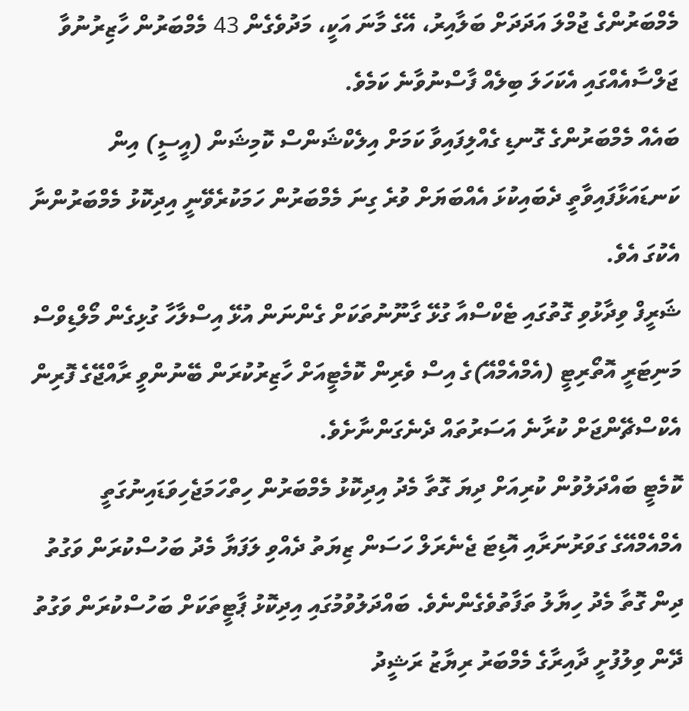މެމްބަރުންގެ ޖުމްލަ އަދަދަށް ބަލާއިރު، އޭގެ މާނަ އަކީ، މަދުވެގެން 43 މެމްބަރުން ހާޒިރުނުވާ ޖަލްސާއެއްގައި އެކަހަލަ ބިލެއް ފާސްނުވާނެ ކަމެވެ.
ބައެއް މެމްބަރުންގެ ގޮނޑި ގެއްލިފައިވާ ކަމަށް އިލެކްޝަންސް ކޮމިޝަން (އީސީ) އިން ކަނޑައަޅާފައިވާތީ ދެބައިކުޅަ އެއްބަޔަށް ވުރެ ގިނަ މެމްބަރުން ހަމަކުރެވޭނީ އިދިކޮޅު މެމްބަރުންނާ އެކުގަ އެވެ.
ޝަރީފް ވިދާޅުވި ގޮތުގައި ޓެކްސްއާ ގުޅޭ ގާނޫނުތަކަށް ގެންނަން އުޅޭ އިސްލާހާ ގުޅިގެން މޯލްޑިވްސް މަނިޓަރީ އޮތޯރިޓީ (އެމްއެމްއޭ)ގެ އިސް ވެރިން ކޮމެޓީއަށް ހާޒިރުކުރަން ބޭނުންވީ ރާއްޖޭގެ ފޮރިން އެކްސްޗޭންޖަށް ކުރާނެ އަސަރުތައް ދެނެގަންނާށެވެ.
ކޮމެޓީ ބައްދަލުވުން ކުރިއަށް ދިޔަ ގޮތާ މެދު އިދިކޮޅު މެމްބަރުން ހިތްހަމަޖެހިވަޑައިނުގަތީ އެމްއެމްއޭގެ ގަވަރުނަރާއި އޮޑިޓަ ޖެނެރަލް ހަސަން ޒިޔަތު ދެއްވި ލަފަޔާ މެދު ބަހުސްކުރަން ވަގުތު ދިން ގޮތާ މެދު ހިޔާލު ތަފާތުވެގެންނެވެ. ބައްދަލުވުމުގައި އިދިކޮޅު ޕާޓީތަކަށް ބަހުސްކުރަން ވަގުތު ދޭން ވިލުފުށީ ދާއިރާގެ މެމްބަރު ރިޔާޒު ރަޝީދު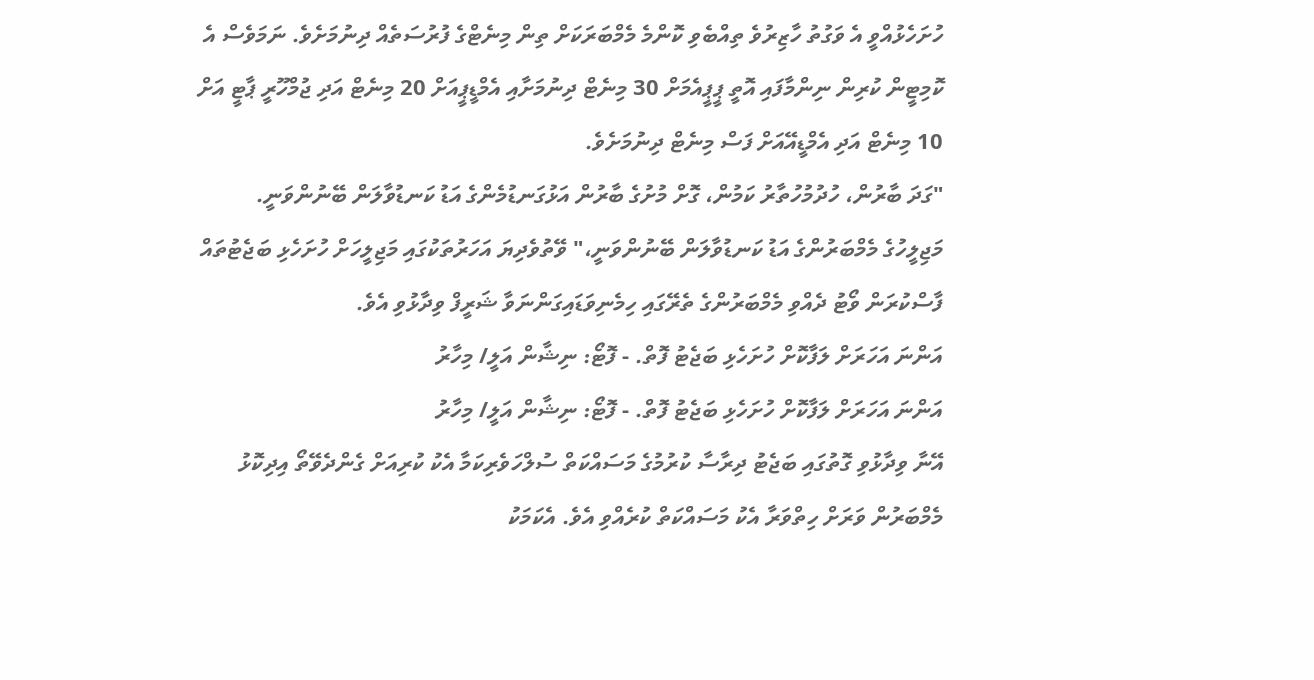ހުށަހެޅުއްވީ އެ ވަގުތު ހާޒިރުވެ ތިއްބެވި ކޮންމެ މެމްބަރަކަށް ތިން މިނެޓްގެ ފުރުސަތެއް ދިނުމަށެވެ. ނަމަވެސް އެ ކޮމިޓީން ކުރިން ނިންމާފައި އޮތީ ޕީޕީއެމަށް 30 މިނެޓް ދިނުމަށާއި އެމްޑީޕީއަށް 20 މިނެޓް އަދި ޖުމްހޫރީ ޕާޓީ އަށް 10 މިނެޓް އަދި އެމްޑީއޭއަށް ފަސް މިނެޓް ދިނުމަށެވެ.
"ގަދަ ބާރުން، ހުދުމުހުތާރު ކަމުން، ގޮށް މުށުގެ ބާރުން އަޅުގަނޑުމެންގެ އަޑު ކަނޑުވާލަން ބޭނުންވަނީ. މަޖިލީހުގެ މެމްބަރުންގެ އަޑު ކަނޑުވާލަން ބޭނުންވަނީ،" ވޭތުވެދިޔަ އަހަރުތަކުގައި މަޖިލީހަށް ހުށަހެޅި ބަޖެޓުތައް ފާސްކުރަން ވޯޓު ދެއްވި މެމްބަރުންގެ ތެރޭގައި ހިމެނިވަޑައިގަންނަވާ ޝަރީފް ވިދާޅުވި އެވެ.
އަންނަ އަހަރަށް ލަފާކޮށް ހުށަހެޅި ބަޖެޓު ފޮތް. - ފޮޓޯ: ނިޝާން އަލީ/ މިހާރު
އަންނަ އަހަރަށް ލަފާކޮށް ހުށަހެޅި ބަޖެޓު ފޮތް. - ފޮޓޯ: ނިޝާން އަލީ/ މިހާރު
އޭނާ ވިދާޅުވި ގޮތުގައި ބަޖެޓު ދިރާސާ ކުރުމުގެ މަސައްކަތް ސުލްހަވެރިކަމާ އެކު ކުރިއަށް ގެންދެވޭތޯ އިދިކޮޅު މެމްބަރުން ވަރަށް ހިތްވަރާ އެކު މަސައްކަތް ކުރެއްވި އެވެ. އެކަމަކު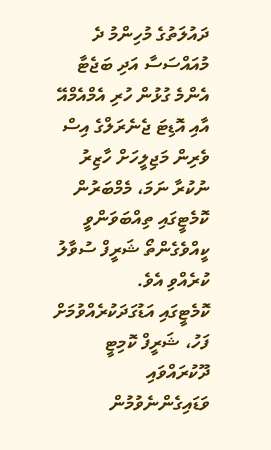ދައުލަތުގެ މުހިންމު ދެ މުއައްސަސާ އަދި ބަޖެޓާ އެންމެ ގުޅުން ހުރި އެމްއެމްއޭ އާއި އޮޑިޓަ ޖެނެރަލްގެ އިސް ވެރިން މަޖިލީހަށް ހާޒިރު ނުކުރާ ނަމަ، މެމްބަރުން ކޮމެޓީގައި ތިއްބަވަންވީ ކީއްވެގެންތޯ ޝަރީފް ސުވާލު ކުރެއްވި އެވެ.
ކޮމެޓީގައި އަޑުގަދަކުރެއްވުމަށް ފަހު، ޝަރީފް ކޮމިޓީ ދޫކުރައްވައި ވަޑައިގެންނެވުމުން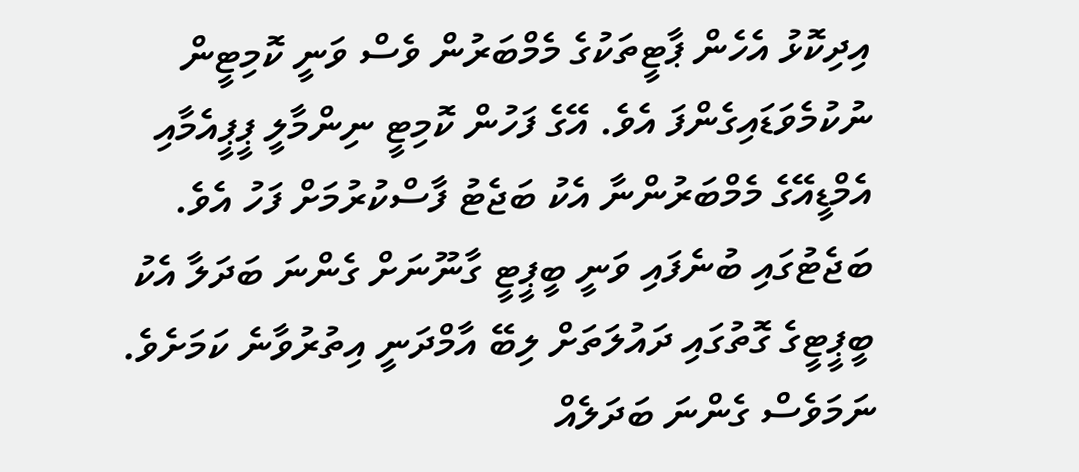އިދިކޮޅު އެހެން ޕާޓީތަކުގެ މެމްބަރުން ވެސް ވަނީ ކޮމިޓީން ނުކުމެވަޑައިގެންފަ އެވެ. އޭގެ ފަހުން ކޮމިޓީ ނިންމާލީ ޕީޕީއެމާއި އެމްޑީއޭގެ މެމްބަރުންނާ އެކު ބަޖެޓު ފާސްކުރުމަށް ފަހު އެވެ.
ބަޖެޓުގައި ބުނެފައި ވަނީ ބީޕީޓީ ގާނޫނަށް ގެންނަ ބަދަލާ އެކު ބީޕީޓީގެ ގޮތުގައި ދައުލަތަށް ލިބޭ އާމްދަނީ އިތުރުވާނެ ކަމަށެވެ. ނަމަވެސް ގެންނަ ބަދަލެއް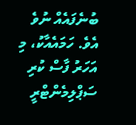ބުނެފައެއް ނުވެ އެވެ. ހަމައެއާކު، މި އަހަރު ފާސް ކުރި ސަޕްލިމެންޓްރީ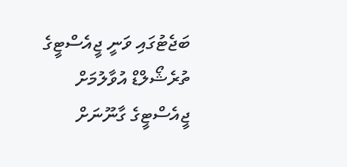ބަޖެޓުގައި ވަނީ ޖީއެސްޓީގެ ތުރެޝޯލްޑް އުވާލުމަށް ޖީއެސްޓީގެ ގާނޫނަށް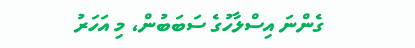ގެންނަ އިސްލާހުގެ ސަބަބުން، މި އަހަރު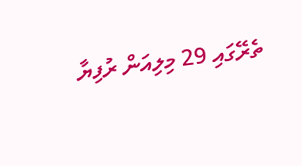ތެރޭގައި 29 މިލިއަން ރުފިޔާ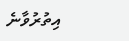އިތުރުވާނެ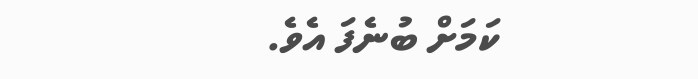ކަމަށް ބުނެފަ އެވެ.